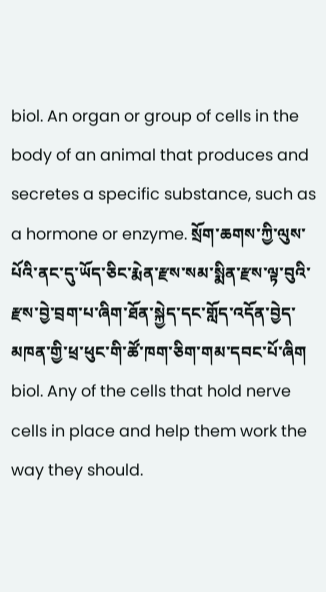biol. An organ or group of cells in the body of an animal that produces and secretes a specific substance, such as a hormone or enzyme. སྲོག་ཆགས་ཀྱི་ལུས་པོའི་ནང་དུ་ཡོད་ཅིང་རྨེན་རྫས་སམ་སྨིན་རྫས་ལྟ་བུའི་རྫས་བྱེ་བྲག་པ་ཞིག་ཐོན་སྐྱེད་དང་གློད་འདོན་བྱེད་མཁན་གྱི་ཕྲ་ཕུང་གི་ཚོ་ཁག་ཅིག་གམ་དབང་པོ་ཞིག
biol. Any of the cells that hold nerve cells in place and help them work the way they should.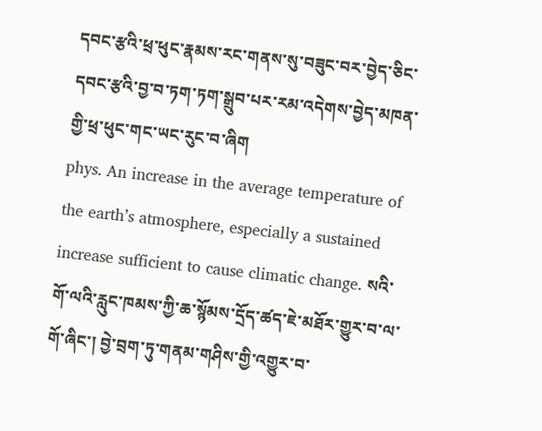དབང་རྩའི་ཕྲ་ཕུང་རྣམས་རང་གནས་སུ་བཟུང་བར་བྱེད་ཅིང་དབང་རྩའི་བྱ་བ་ཏག་ཏག་སྒྲུབ་པར་རམ་འདེགས་བྱེད་མཁན་གྱི་ཕྲ་ཕུང་གང་ཡང་རུང་བ་ཞིག
phys. An increase in the average temperature of the earth’s atmosphere, especially a sustained increase sufficient to cause climatic change. སའི་གོ་ལའི་རླུང་ཁམས་ཀྱི་ཆ་སྙོམས་དྲོད་ཚད་ཇེ་མཐོར་གྱུར་བ་ལ་གོ་ཞིང་། བྱེ་བྲག་ཏུ་གནམ་གཤིས་གྱི་འགྱུར་བ་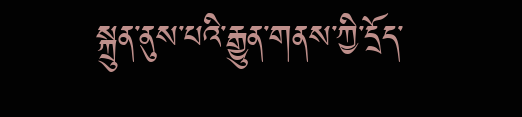སྐྲུན་ནུས་པའི་རྒྱུན་གནས་ཀྱི་དྲོད་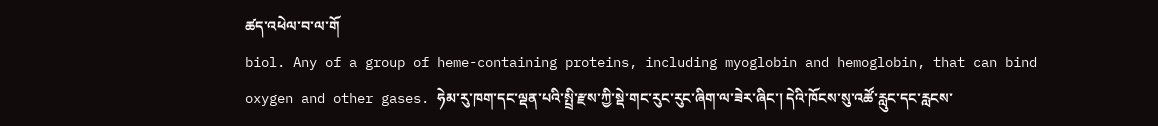ཚད་འཕེལ་བ་ལ་གོ
biol. Any of a group of heme-containing proteins, including myoglobin and hemoglobin, that can bind oxygen and other gases. ཧེམ་རུ་ཁག་དང་ལྡན་པའི་སྤྲི་རྫས་ཀྱི་སྡེ་གང་རུང་རུང་ཞིག་ལ་ཟེར་ཞིང་། དེའི་ཁོངས་སུ་འཚོ་རླུང་དང་རླངས་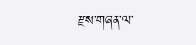རྫས་གཞན་ལ་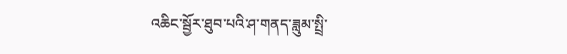འཆིང་སྦྱོར་ཐུབ་པའི་ཤ་གནད་ཟླུམ་སྤྲི་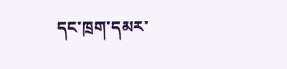དང་ཁྲག་དམར་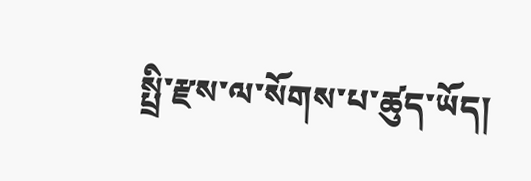སྤྲི་རྫས་ལ་སོགས་པ་ཚུད་ཡོད།